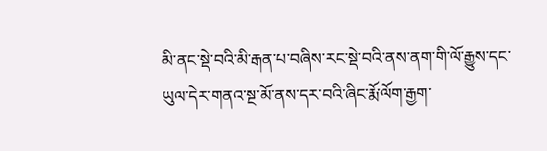མི་ནང་སྡེ་བའི་མི་རྒན་པ་བཞིས་རང་སྡེ་བའི་ནས་ནག་གི་ལོ་རྒྱུས་དང་ཡུལ་དེར་གནའ་སྔ་མོ་ནས་དར་བའི་ཞིང་རྨོ་ལོག་རྒྱག་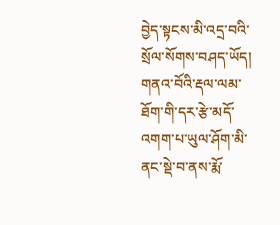བྱེད་སྟངས་མི་འདྲ་བའི་སྲོལ་སོགས་བཤད་ཡོད།
གནའ་བོའི་རྡལ་ལམ་ཐོག་གི་དར་རྩེ་མདོ་འགག་པ་ཡུལ་ཤོག་མི་ནང་སྡེ་བ་ནས་རྨོ་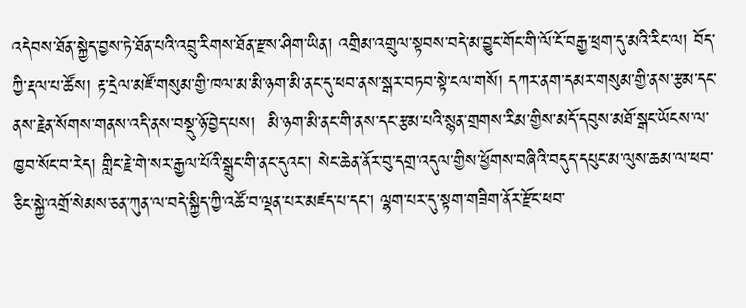འདེབས་ཐོན་སྐྱེད་བྱས་ཏེ་ཐོན་པའི་འབྲུ་རིགས་ཐོན་རྫས་ཤིག་ཡིན། འགྲིམ་འགྲུལ་སྟབས་བདེ་མ་བྱུང་གོང་གི་ལོ་ངོ་བརྒྱ་ཕྲག་དུ་མའི་རིང་ལ། བོད་ཀྱི་རྡལ་པ་ཚོས། རྟ་དྲེལ་མཛོ་གསུམ་གྱི་ཁལ་མ་མི་ཉག་མི་ནང་དུ་ཕབ་ནས་སྒར་བཏབ་སྟེ་ངལ་གསོ། དཀར་ནག་དམར་གསུམ་གྱི་ནས་རྩམ་དང་ནས་རྗེན་སོགས་གནས་འདི་ནས་བསྡུ་ཉོ་བྱེད་པས།  མི་ཉག་མི་ནང་གི་ནས་དང་རྩམ་པའི་སྙན་གྲགས་རིམ་གྱིས་མདོ་དབུས་མཐོ་སྒང་ཡོངས་ལ་ཁྱབ་སོང་བ་རེད། གླིང་རྗེ་གེ་སར་རྒྱལ་པོའི་སྒྲུང་གི་ནང་དུའང་། སེང་ཆེན་ནོར་བུ་དགྲ་འདུལ་གྱིས་ཕྱོགས་བཞིའི་བདུད་དཔུང་མ་ལུས་ཆམ་ལ་ཕབ་ཅིང་སྐྱེ་འགྲོ་སེམས་ཅན་ཀུན་ལ་བདེ་སྐྱིད་ཀྱི་འཚོ་བ་ལྡན་པར་མཛད་པ་དང་། ལྷག་པར་དུ་སྟག་གཟིག་ནོར་རྫོང་ཕབ་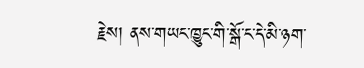རྗེས། ནས་གཡང་ཁྱུང་གི་སྒོ་ང་དེ་མི་ཉག་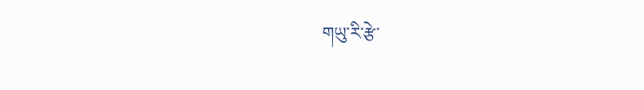གཡུ་རི་རྩེ་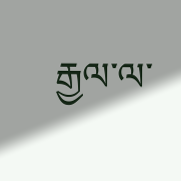རྒྱལ་ལ་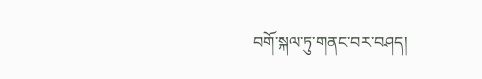བགོ་སྐལ་ཏུ་གནང་བར་བཤད།